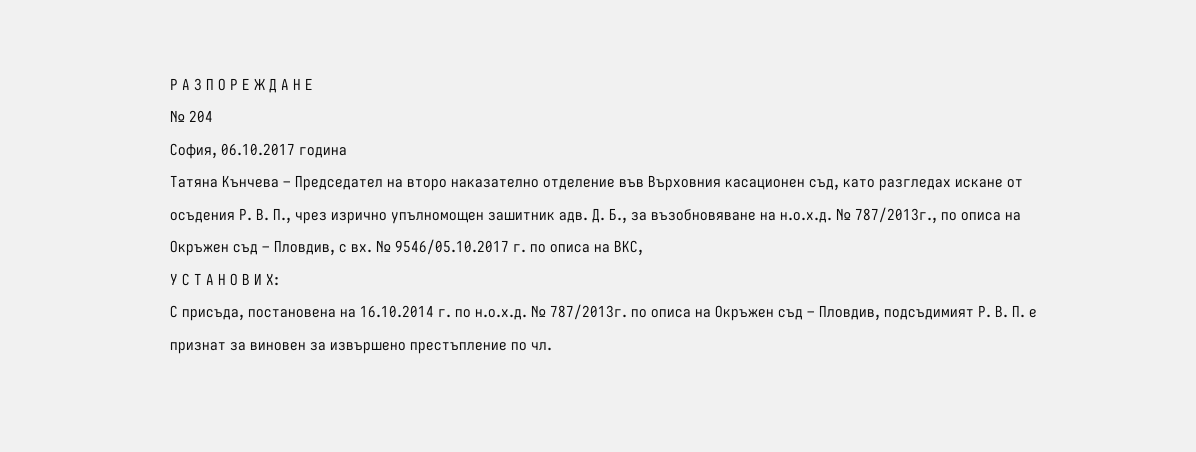Р А З П О Р Е Ж Д А Н Е
№ 204
София, 06.10.2017 година
Татяна Кънчева – Председател на второ наказателно отделение във Върховния касационен съд, като разгледах искане от осъдения Р. В. П., чрез изрично упълномощен зашитник адв. Д. Б., за възобновяване на н.о.х.д. № 787/2013г., по описа на Окръжен съд – Пловдив, с вх. № 9546/05.10.2017 г. по описа на ВКС,
У С Т А Н О В И Х:
С присъда, постановена на 16.10.2014 г. по н.о.х.д. № 787/2013г. по описа на Окръжен съд – Пловдив, подсъдимият Р. В. П. е признат за виновен за извършено престъпление по чл.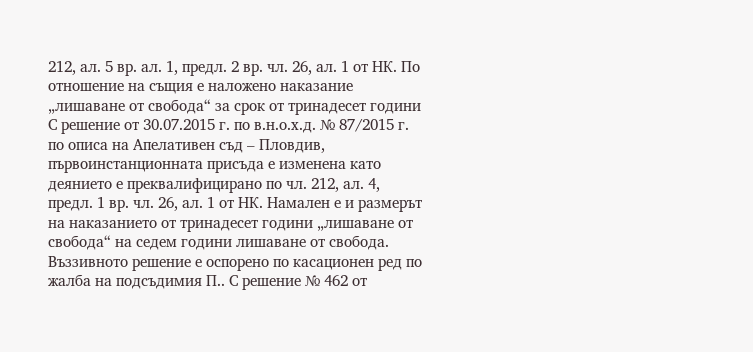212, ал. 5 вр. ал. 1, предл. 2 вр. чл. 26, ал. 1 от НК. По отношение на същия е наложено наказание „лишаване от свобода“ за срок от тринадесет години
С решение от 30.07.2015 г. по в.н.о.х.д. № 87/2015 г. по описа на Апелативен съд – Пловдив, първоинстанционната присъда е изменена като деянието е преквалифицирано по чл. 212, ал. 4, предл. 1 вр. чл. 26, ал. 1 от НК. Намален е и размерът на наказанието от тринадесет години „лишаване от свобода“ на седем години лишаване от свобода.
Въззивното решение е оспорено по касационен ред по жалба на подсъдимия П.. С решение № 462 от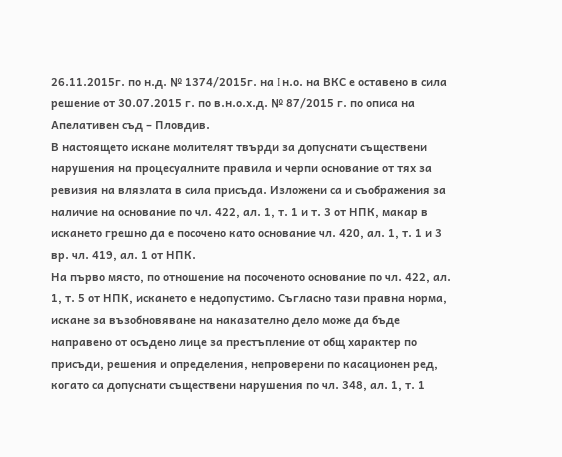26.11.2015г. по н.д. № 1374/2015г. на I н.о. на ВКС е оставено в сила решение от 30.07.2015 г. по в.н.о.х.д. № 87/2015 г. по описа на Апелативен съд – Пловдив.
В настоящето искане молителят твърди за допуснати съществени нарушения на процесуалните правила и черпи основание от тях за ревизия на влязлата в сила присъда. Изложени са и съображения за наличие на основание по чл. 422, ал. 1, т. 1 и т. 3 от НПК, макар в искането грешно да е посочено като основание чл. 420, ал. 1, т. 1 и 3 вр. чл. 419, ал. 1 от НПК.
На първо място, по отношение на посоченото основание по чл. 422, ал. 1, т. 5 от НПК, искането е недопустимо. Съгласно тази правна норма, искане за възобновяване на наказателно дело може да бъде направено от осъдено лице за престъпление от общ характер по присъди, решения и определения, непроверени по касационен ред, когато са допуснати съществени нарушения по чл. 348, ал. 1, т. 1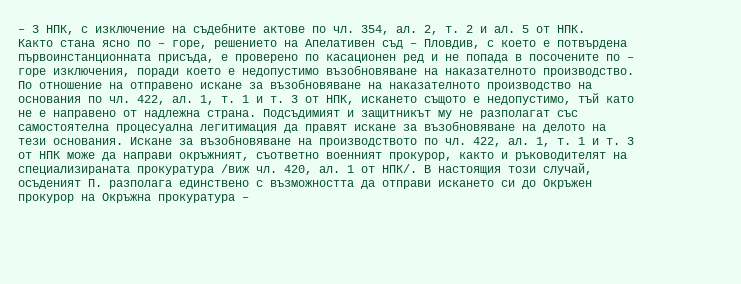– 3 НПК, с изключение на съдебните актове по чл. 354, ал. 2, т. 2 и ал. 5 от НПК.
Както стана ясно по – горе, решението на Апелативен съд – Пловдив, с което е потвърдена първоинстанционната присъда, е проверено по касационен ред и не попада в посочените по – горе изключения, поради което е недопустимо възобновяване на наказателното производство.
По отношение на отправено искане за възобновяване на наказателното производство на основания по чл. 422, ал. 1, т. 1 и т. 3 от НПК, искането същото е недопустимо, тъй като не е направено от надлежна страна. Подсъдимият и защитникът му не разполагат със самостоятелна процесуална легитимация да правят искане за възобновяване на делото на тези основания. Искане за възобновяване на производството по чл. 422, ал. 1, т. 1 и т. 3 от НПК може да направи окръжният, съответно военният прокурор, както и ръководителят на специализираната прокуратура /виж чл. 420, ал. 1 от НПК/. В настоящия този случай, осъденият П. разполага единствено с възможността да отправи искането си до Окръжен прокурор на Окръжна прокуратура –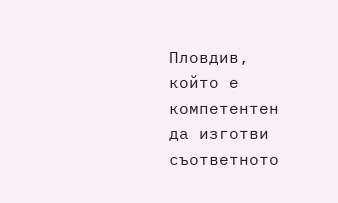Пловдив, който е компетентен да изготви съответното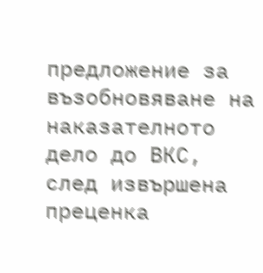предложение за възобновяване на наказателното дело до ВКС, след извършена преценка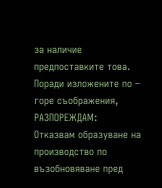за наличие предпоставките това.
Поради изложените по – горе съображения,
РАЗПОРЕЖДАМ:
Отказвам образуване на производство по възобновяване пред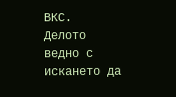ВКС.
Делото ведно с искането да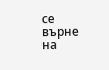се върне на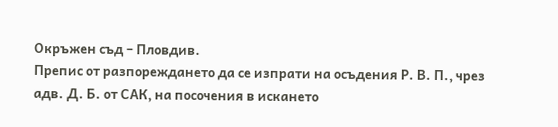Окръжен съд – Пловдив.
Препис от разпореждането да се изпрати на осъдения Р. В. П., чрез адв. Д. Б. от САК, на посочения в искането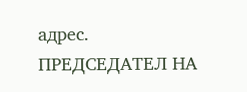адрес.
ПРЕДСЕДАТЕЛ НА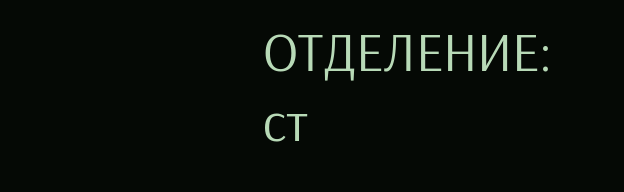ОТДЕЛЕНИЕ:
ст